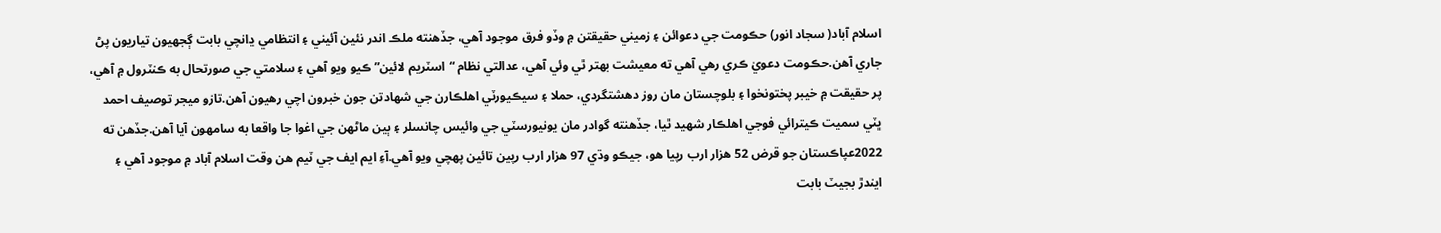اسلام آباد( سجاد انور) حڪومت جي دعوائن ۽ زميني حقيقتن ۾ وڏو فرق موجود آهي، جڏهنته ملڪ اندر نئين آئيني ۽ انتظامي ڍانچي بابت ڳجهيون تياريون پڻ جاري آهن.حڪومت دعويٰ ڪري رهي آهي ته معيشت بهتر ٿي وئي آهي، عدالتي نظام “اسٽريم لائين” ڪيو ويو آهي ۽ سلامتي جي صورتحال به ڪنٽرول ۾ آهي، پر حقيقت ۾ خيبر پختونخوا ۽ بلوچستان مان روز دهشتگردي، حملا ۽ سيڪيورٽي اهلڪارن جي شهادتن جون خبرون اچي رهيون آهن.تازو ميجر توصيف احمد ڀٽي سميت ڪيترائي فوجي اهلڪار شهيد ٿيا، جڏهنته گوادر مان يونيورسٽي جي وائيس چانسلر ۽ ٻين ماڻهن جي اغوا جا واقعا به سامهون آيا آهن.جڏهن ته 2022عپاڪستان جو قرض 52 هزار ارب رپيا هو، جيڪو وڌي 97 هزار ارب رپين تائين پهچي ويو آهي.آءِ ايم ايف جي ٽيم هن وقت اسلام آباد ۾ موجود آهي ۽ ايندڙ بجيٽ بابت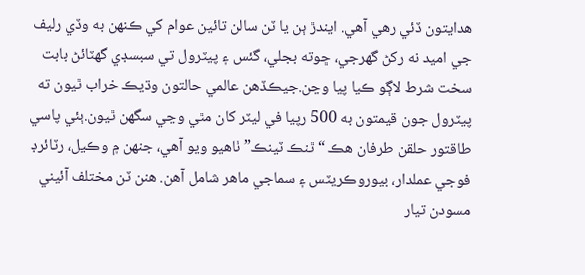هدايتون ڏئي رهي آهي. ايندڙ ٻن يا ٽن سالن تائين عوام کي ڪنهن به وڏي رليف جي اميد نه رکڻ گهرجي، ڇوته بجلي، گئس ۽ پيٽرول تي سبسڊي گهٽائڻ بابت سخت شرط لاڳو ڪيا پيا وڃن.جيڪڏهن عالمي حالتون وڌيڪ خراب ٿيون ته پيٽرول جون قيمتون به 500 رپيا في ليٽر کان مٿي وڃي سگهن ٿيون.ٻئي پاسي طاقتور حلقن طرفان هڪ “ٿنڪ ٽينڪ” ٺاهيو ويو آهي، جنهن ۾ وڪيل، رٽائرڊ فوجي عملدار، بيوروڪريٽس ۽ سماجي ماهر شامل آهن. هنن ٽن مختلف آئيني مسودن تيار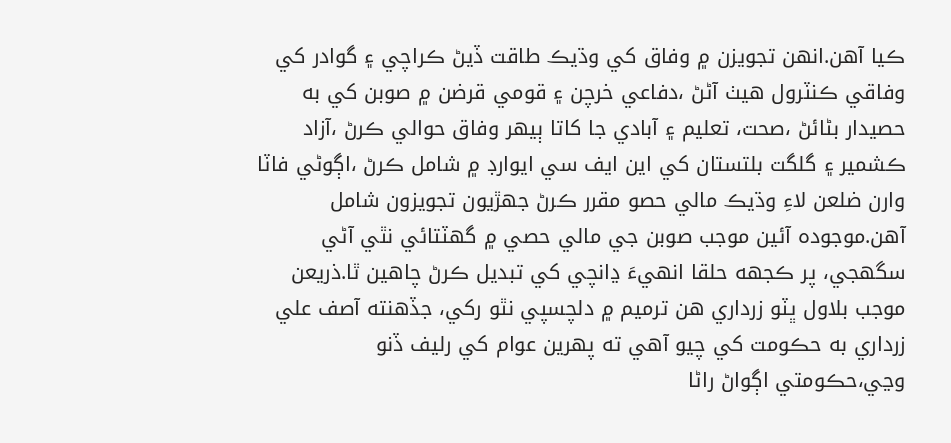ڪيا آهن.انهن تجويزن ۾ وفاق کي وڌيڪ طاقت ڏيڻ ڪراچي ۽ گوادر کي وفاقي ڪنٽرول هيٺ آڻڻ ،دفاعي خرچن ۽ قومي قرضن ۾ صوبن کي به حصيدار بڻائڻ ،صحت، تعليم ۽ آبادي جا کاتا ٻيهر وفاق حوالي ڪرڻ ،آزاد ڪشمير ۽ گلگت بلتستان کي اين ايف سي ايوارڊ ۾ شامل ڪرڻ ،اڳوڻي فاٽا وارن ضلعن لاءِ وڌيڪ مالي حصو مقرر ڪرڻ جهڙيون تجويزون شامل آهن.موجوده آئين موجب صوبن جي مالي حصي ۾ گهٽتائي نٿي آڻي سگهجي، پر ڪجهه حلقا انهيءَ ڍانچي کي تبديل ڪرڻ چاهين ٿا.ذريعن موجب بلاول ڀٽو زرداري هن ترميم ۾ دلچسپي نٿو رکي، جڏهنته آصف علي زرداري به حڪومت کي چيو آهي ته پهرين عوام کي رليف ڏنو وڃي،حڪومتي اڳواڻ راڻا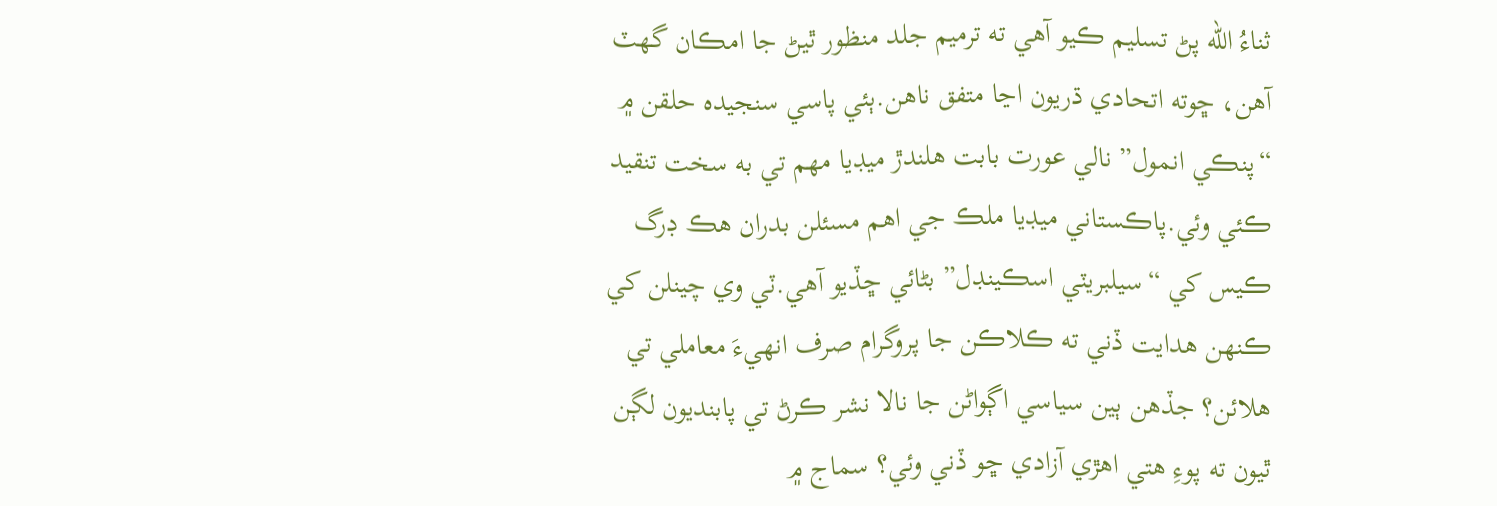ثناءُ الله پڻ تسليم ڪيو آهي ته ترميم جلد منظور ٿيڻ جا امڪان گهٽ آهن، ڇوته اتحادي ڌريون اڃا متفق ناهن.ٻئي پاسي سنجيده حلقن ۾ “پنڪي انمول” نالي عورت بابت هلندڙ ميڊيا مهم تي به سخت تنقيد ڪئي وئي.پاڪستاني ميڊيا ملڪ جي اهم مسئلن بدران هڪ ڊرگ ڪيس کي “سيلبريٽي اسڪينڊل” بڻائي ڇڏيو آهي.ٽي وي چينلن کي ڪنهن هدايت ڏني ته ڪلاڪن جا پروگرام صرف انهيءَ معاملي تي هلائن؟ جڏهن ٻين سياسي اڳواڻن جا نالا نشر ڪرڻ تي پابنديون لڳن ٿيون ته پوءِ هتي اهڙي آزادي ڇو ڏني وئي؟ سماج ۾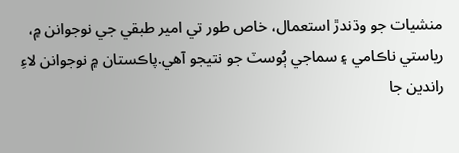منشيات جو وڌندڙ استعمال، خاص طور تي امير طبقي جي نوجوانن ۾، رياستي ناڪامي ۽ سماجي ٻُوسٽ جو نتيجو آهي.پاڪستان ۾ نوجوانن لاءِ راندين جا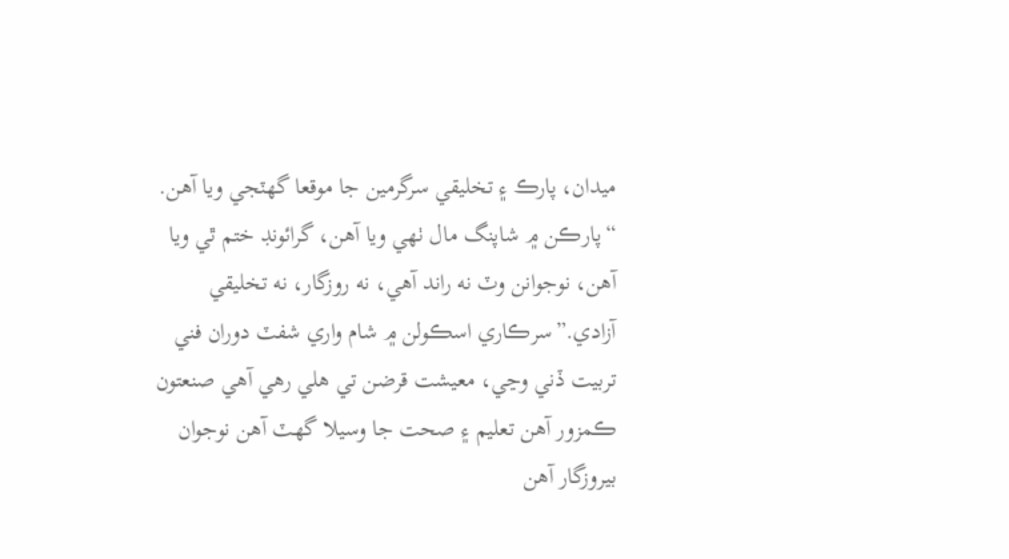ميدان، پارڪ ۽ تخليقي سرگرمين جا موقعا گهٽجي ويا آهن. “پارڪن ۾ شاپنگ مال ٺهي ويا آهن، گرائونڊ ختم ٿي ويا آهن، نوجوانن وٽ نه راند آهي، نه روزگار، نه تخليقي آزادي.”سرڪاري اسڪولن ۾ شام واري شفٽ دوران فني تربيت ڏني وڃي، معيشت قرضن تي هلي رهي آهي صنعتون ڪمزور آهن تعليم ۽ صحت جا وسيلا گهٽ آهن نوجوان بيروزگار آهن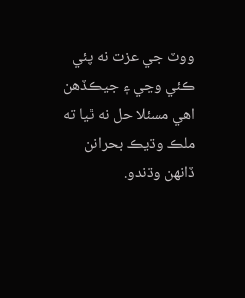ووٽ جي عزت نه پئي ڪئي وڃي ۽ جيڪڏهن اهي مسئلا حل نه ٿيا ته ملڪ وڌيڪ بحرانن ڏانهن وڌندو.